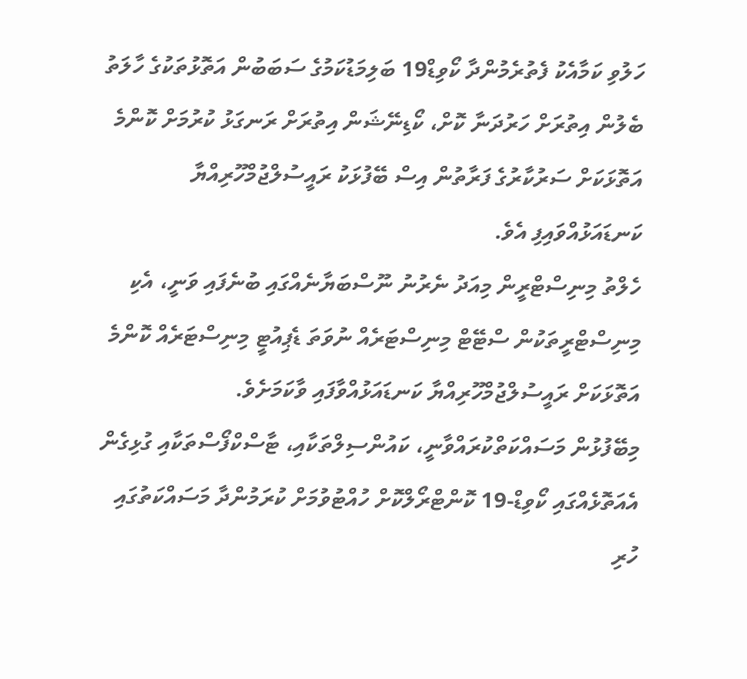ހަލުވި ކަމާއެކު ފެތުރެމުންދާ ކޯވިޑް19 ބަލިމަޑުކަމުގެ ސަބަބުން އަތޮޅުތަކުގެ ހާލަތު ބެލުން އިތުރަށް ހަރުދަނާ ކޮށް، ކޯޑިނޭޝަން އިތުރަށް ރަނގަޅު ކުރުމަށް ކޮންމެ އަތޮޅަކަށް ސަރުކާރުގެ ފަރާތުން އިސް ބޭފުޅަކު ރައީސުލްޖުމްހޫރިއްޔާ ކަނޑައަޅުއްވައިފި އެވެ.
ހެލްތު މިނިސްޓްރީން މިއަދު ނެރުނު ނޫސްބަޔާނެއްގައި ބުނެފައި ވަނީ، އެކި މިނިސްޓްރީތަކުން ސްޓޭޓް މިނިސްޓަރެއް ނުވަތަ ޑެޕިއުޓީ މިނިސްޓަރެއް ކޮންމެ އަތޮޅަކަށް ރައީސުލްޖުމްހޫރިއްޔާ ކަނޑައަޅުއްވާފައި ވާކަމަށެވެ.
މިބޭފުޅުން މަސައްކަތްކުރައްވާނީ، ކައުންސިލްތަކާއި، ޓާސްކްފޯސްތަކާއި ގުޅިގެން އެއަތޮޅެއްގައި ކޯވިޑް-19 ކޮންޓްރޯލްކޮށް ހުއްޓުވުމަށް ކުރަމުންދާ މަސައްކަތުގައި ހުރި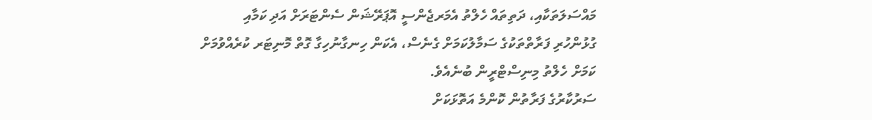މައްސަލަތަކާއި، ދަތިތައް ހެލްތު އެމަރޖެންސީ އޮޕަރޭޝަން ސެންޓަރަށް އަދި ކަމާއި ގުޅުންހުރި ފަރާތްތަކުގެ ސަމާލުކަމަށް ގެނެސް، އެކަން ހިނގާނުހިގާ ގޮތް މޮނިޓަރ ކުރެއްވުމަށް ކަމަށް ހެލްތު މިނިސްޓްރީން ބުނެއެވެ.
ސަރުކާރުގެ ފަރާތުން ކޮންމެ އަތޮޅަކަށް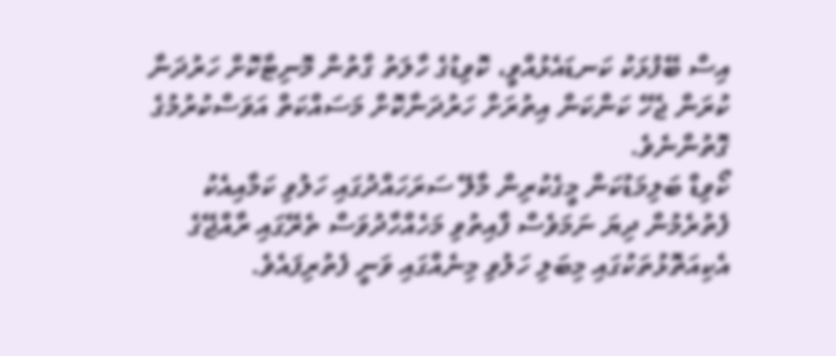އިސް ބޭފުޅަކު ކަނޑައެޅުއްވީ، ކޮވިޑުގެ ހާލަތު ގާތުން މޮނިޓާކޮށް ހަރުދަނާ ކުރަން ޖެހޭ ކަންކަން އިތުރަށް ހަރުދަނާކޮށް މަސައްކަތް އަވަސްކުރުމުގެ ގޮތުންނެވެ.
ކޯވިޑް ބަލިމަޑުކަން މީގެކުރިން މާލޭ ސަރަހައްދުގައި ހަލުވި ކަމާއިއެކު ފެތުރެމުން ދިޔަ ނަމަވެސް ފާއިތުވި މަހެއްހާދުވަސް ތެރޭގައި ރާއްޖޭގެ އެކިއަތޮޅުތަކުގައި މިބަލި ހަލުވި މިނެއްގައި ވަނީ ފެތުރިފައެވެ.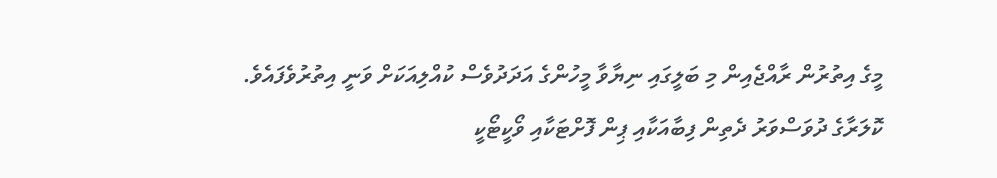މީގެ އިތުރުން ރާއްޖެއިން މި ބަލީގައި ނިޔާވާ މީހުންގެ އަދަދުވެސް ކުއްލިއަކަށް ވަނީ އިތުރުވެފައެވެ.
ކޮލަރާގެ ދުވަސްވަރު ދެތިން ފިބާއަކާއި ޕިން ފޮށްޓަކާއި ވޯކީޓޯކީ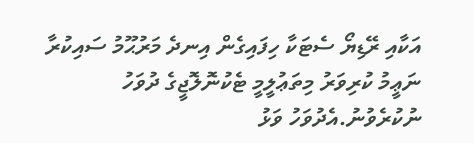އަކާއި ރޭޑިޔޯ ސެޓަކާ ހިފައިގެން އިނދެ މަރުޙޫމު ސައިކުރާ ނަޢީމު ކުރިވަރު މިތަޢުލީމީ ޓެކުނޮލޮޖީގެ ދުވަހު ނުކުރެވުނު.އެދުވަހު ވަޅު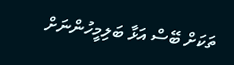ތަކަށް ބޭސް އަޅާ ބަލިމީހުންނަށް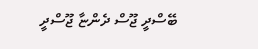ބޭސްދީ ޖޫސް ދެންޏާ ޖޫސްދީ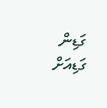ގަޑިން ގަޑިއަށް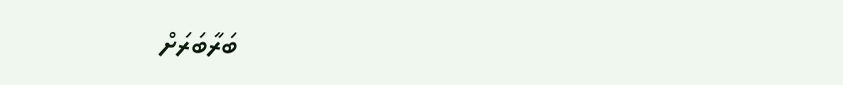ބަރާބަރަށް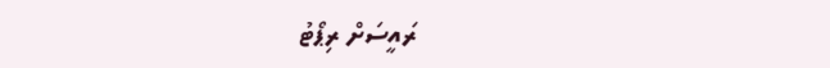ރައީސަށް ރިޕޯޓު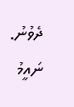ދެވުނު. ނައީމު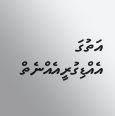އަތުގަ އެއްޑިގުރީއެއްނެތް